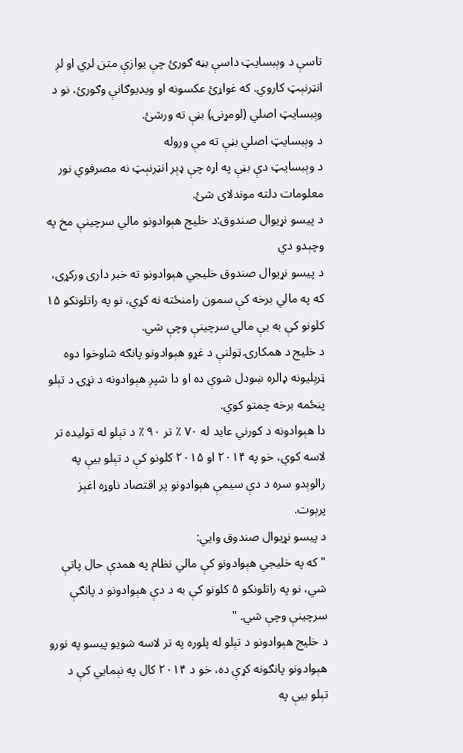تاسې د وېبسایټ داسې بڼه ګورئ چې یوازې متن لري او لږ انټرنېټ کاروي. که غواړئ عکسونه او ویډیوګانې وګورئ، نو د وېبسایټ اصلي (لومړنۍ) بڼې ته ورشئ.
د وېبسایټ اصلي بڼې ته مې وروله
د وېبسایټ دې بڼې په اړه چې ډېر انټرنېټ نه مصرفوي نور معلومات دلته موندلای شئ.
د پیسو نړیوال صندوق:د خلیج هېوادونو مالي سرچینې مخ په وچېدو دي
د پيسو نړیوال صندوق خلیجي هېوادونو ته خبر داری ورکړی، که په مالي برخه کې سمون رامنځته نه کړي، نو په راتلونکو ۱۵ کلونو کې به یې مالي سرچینې وچې شي.
د خلیج د همکارۍ ټولنې د غړو هېوادونو پانګه شاوخوا دوه ټرېلیونه ډالره ښودل شوې ده او دا شپږ هېوادونه د نړۍ د تېلو پنځمه برخه چمتو کوي.
دا هېوادونه د کورني عاید له ۷۰ ٪ تر ۹۰ ٪ د تېلو له تولیده تر لاسه کوي، خو په ۲۰۱۴ او ۲۰۱۵ کلونو کې د تېلو بیې په رالوېدو سره د دې سیمې هېوادونو پر اقتصاد ناوړه اغېز پرېوت.
د پیسو نړیوال صندوق وايي:
" که په خلیجي هېوادونو کې مالي نظام په همدې حال پاتې شي، نو په راتلونکو ۵ کلونو کې به د دې هېوادونو د پانګې سرچینې وچې شي. "
د خلیج هېوادونو د تېلو له پلوره په تر لاسه شویو پیسو په نورو هېوادونو پانګونه کړې ده، خو د ۲۰۱۴ کال په نېمايي کې د تېلو بیې په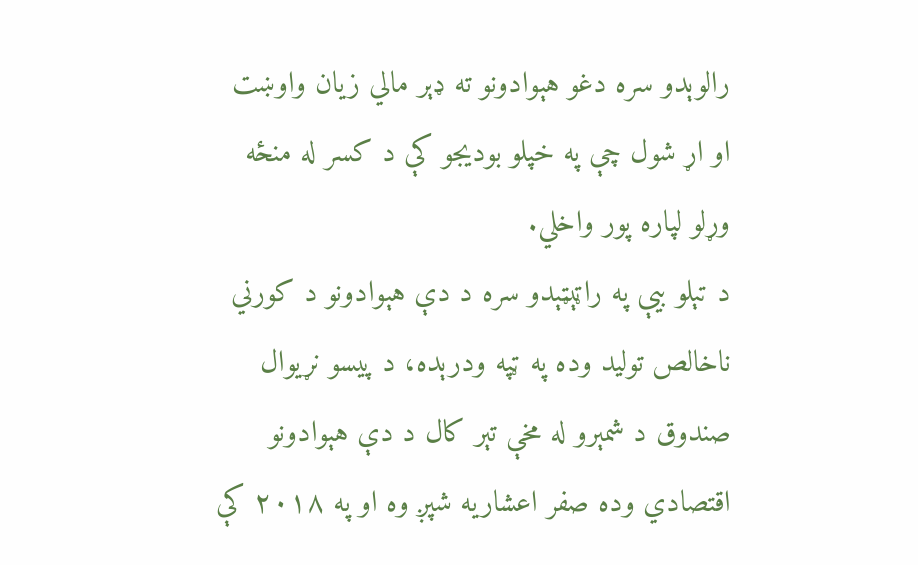رالوېدو سره دغو هېوادونو ته ډېر مالي زیان واوښت او اړ شول چې په خپلو بودیجو کې د کسر له منځه وړلو لپاره پور واخلي.
د تېلو بیې په راټېټېدو سره د دې هېوادونو د کورني ناخالص تولید وده په ټپه ودرېده، د پیسو نړیوال صندوق د شمېرو له مخې تېر کال د دې هېوادونو اقتصادي وده صفر اعشاریه شپږ وه او په ۲۰۱۸ کې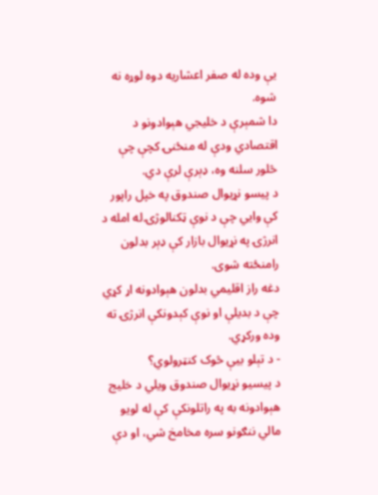یې وده له صفر اعشاریه دوه لوړه نه شوه.
دا شمېرې د خلیجي هېوادونو د اقتصادي ودې له منځنۍ کچې چې څلور سلنه وه، ډېرې لرې دي.
د پيسو نړیوال صندوق په خپل راپور کې وايي چې د نوې ټکنالوژۍ له امله د انرژۍ په نړیوال بازار کې ډېر بدلون رامنځته شوی.
دغه راز اقلیمي بدلون هېوادونه اړ کړي چې د بدیلې او نوې کېدونکې انرژۍ ته وده ورکړي.
- د تېلو بیې څوک کنټرولوي؟
د پیسیو نړیوال صندوق ویلي د خلیج هېوادونه به په راتلونکې کې له لویو مالي ننګونو سره مخامخ شي، او دې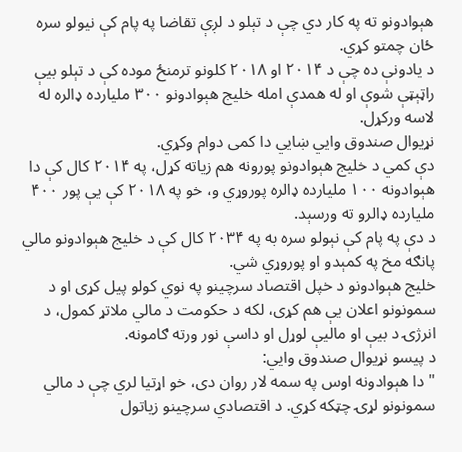هېوادونو ته په کار دي چې د تېلو د لږې تقاضا په پام کې نیولو سره ځان چمتو کړي.
د یادونې ده چې د ۲۰۱۴ او ۲۰۱۸ کلونو ترمنځ موده کې د تېلو بیې راټېټې شوې او له همدې امله خلیج هېوادونو ۳۰۰ ملیارده ډالره له لاسه ورکړل.
نړیوال صندوق وايي ښايي دا کمی دوام وکړي.
دې کمي د خلیج هېوادونو پورونه هم زیاته کړل، په ۲۰۱۴ کال کې دا هېوادونه ۱۰۰ ملیارده ډالره پوروړي و، خو په ۲۰۱۸ کې یې پور ۴۰۰ ملیارده ډالرو ته ورسېد.
د دې په پام کې نېولو سره به په ۲۰۳۴ کال کې د خلیج هېوادونو مالي پانګه مخ په کمېدو او پوروړي شي.
خلیج هېوادونو د خپل اقتصاد سرچینو په نوي کولو پيل کړی او د سمونونو اعلان یې هم کړی، لکه د حکومت د مالي ملاتړ کمول، د انرژۍ د بیې او مالیې لوړل او داسې نور ورته ګامونه.
د پيسو نړیوال صندوق وايي:
" دا هېوادونه اوس په سمه لار روان دی، خو اړتیا لري چې د مالي سمونونو لړۍ چټکه کړي. د اقتصادي سرچینو زیاتول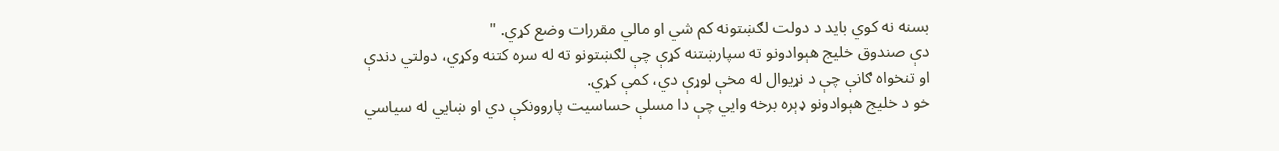بسنه نه کوي باید د دولت لګښتونه کم شي او مالي مقررات وضع کړي. "
دې صندوق خلیج هېوادونو ته سپارښتنه کړې چې لګښتونو ته له سره کتنه وکړي، دولتي دندې او تنخواه ګانې چې د نړیوال له مخې لوړې دي، کمې کړي.
خو د خلیج هېوادونو ډېره برخه وايي چې دا مسلې حساسیت پاروونکې دي او ښايي له سیاسي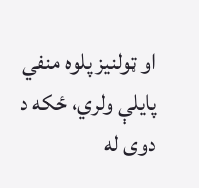او ټولنیز پلوه منفي پایلې ولري، ځکه د دوی له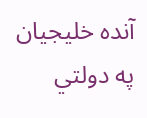آنده خلیجیان په دولتي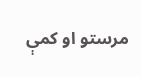مرستو او کمې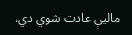ماليې عادت شوي دي.